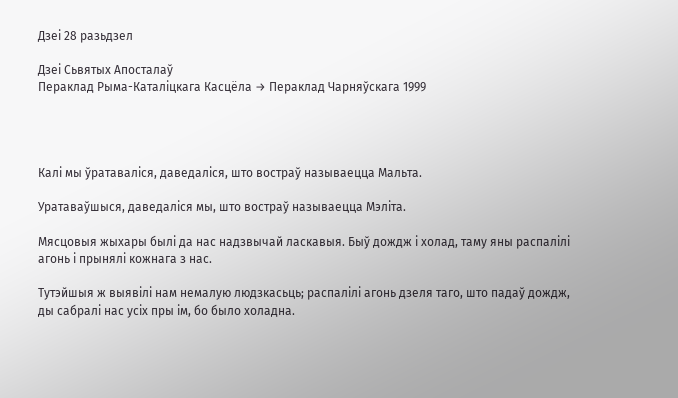Дзеі 28 разьдзел

Дзеі Сьвятых Апосталаў
Пераклад Рыма-Каталіцкага Касцёла → Пераклад Чарняўскага 1999




Калі мы ўратаваліся, даведаліся, што востраў называецца Мальта.

Уратаваўшыся, даведаліся мы, што востраў называецца Мэліта.

Мясцовыя жыхары былі да нас надзвычай ласкавыя. Быў дождж і холад, таму яны распалілі агонь і прынялі кожнага з нас.

Тутэйшыя ж выявілі нам немалую людзкасьць; распалілі агонь дзеля таго, што падаў дождж, ды сабралі нас усіх пры ім, бо было холадна.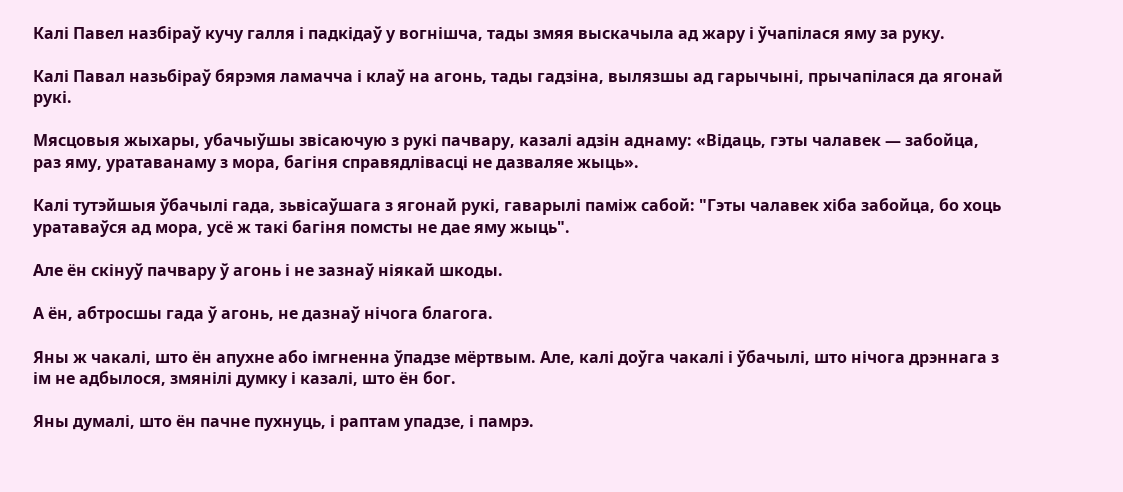Калі Павел назбіраў кучу галля і падкідаў у вогнішча, тады змяя выскачыла ад жару і ўчапілася яму за руку.

Калі Павал назьбіраў бярэмя ламачча і клаў на агонь, тады гадзіна, вылязшы ад гарычыні, прычапілася да ягонай рукі.

Мясцовыя жыхары, убачыўшы звісаючую з рукі пачвару, казалі адзін аднаму: «Відаць, гэты чалавек — забойца, раз яму, уратаванаму з мора, багіня справядлівасці не дазваляе жыць».

Калі тутэйшыя ўбачылі гада, зьвісаўшага з ягонай рукі, гаварылі паміж сабой: "Гэты чалавек хіба забойца, бо хоць уратаваўся ад мора, усё ж такі багіня помсты не дае яму жыць".

Але ён скінуў пачвару ў агонь і не зазнаў ніякай шкоды.

А ён, абтросшы гада ў агонь, не дазнаў нічога благога.

Яны ж чакалі, што ён апухне або імгненна ўпадзе мёртвым. Але, калі доўга чакалі і ўбачылі, што нічога дрэннага з ім не адбылося, змянілі думку і казалі, што ён бог.

Яны думалі, што ён пачне пухнуць, і раптам упадзе, і памрэ.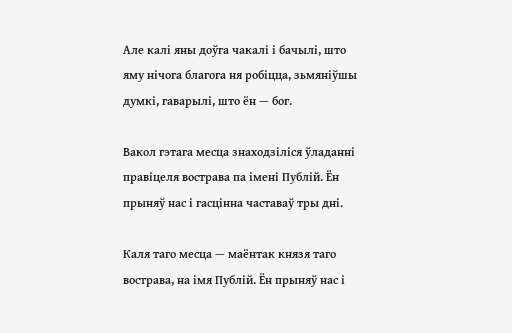Але калі яны доўга чакалі і бачылі, што яму нічога благога ня робіцца, зьмяніўшы думкі, гаварылі, што ён — бог.

Вакол гэтага месца знаходзіліся ўладанні правіцеля вострава па імені Публій. Ён прыняў нас і гасцінна частаваў тры дні.

Каля таго месца — маёнтак князя таго вострава, на імя Публій. Ён прыняў нас і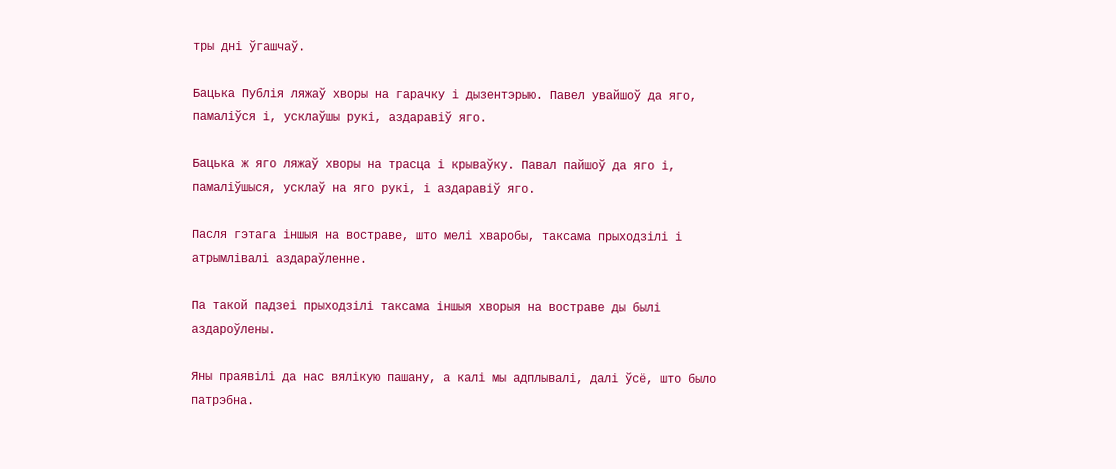тры дні ўгашчаў.

Бацька Публія ляжаў хворы на гарачку і дызентэрыю. Павел увайшоў да яго, памаліўся і, усклаўшы рукі, аздаравіў яго.

Бацька ж яго ляжаў хворы на трасца і крываўку. Павал пайшоў да яго і, памаліўшыся, усклаў на яго рукі, і аздаравіў яго.

Пасля гэтага іншыя на востраве, што мелі хваробы, таксама прыходзілі і атрымлівалі аздараўленне.

Па такой падзеі прыходзілі таксама іншыя хворыя на востраве ды былі аздароўлены.

Яны праявілі да нас вялікую пашану, а калі мы адплывалі, далі ўсё, што было патрэбна.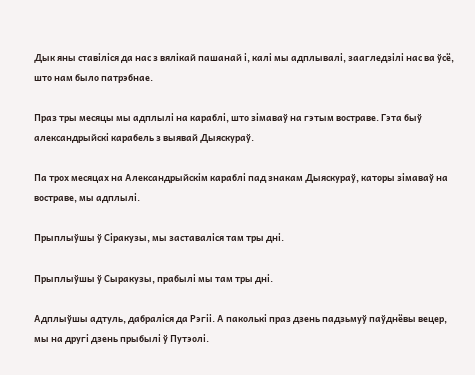Дык яны ставіліся да нас з вялікай пашанай і, калі мы адплывалі, заагледзілі нас ва ўсё, што нам было патрэбнае.

Праз тры месяцы мы адплылі на караблі, што зімаваў на гэтым востраве. Гэта быў александрыйскі карабель з выявай Дыяскураў.

Па трох месяцах на Александрыйскім караблі пад знакам Дыяскураў, каторы зімаваў на востраве, мы адплылі.

Прыплыўшы ў Сіракузы, мы заставаліся там тры дні.

Прыплыўшы ў Сыракузы, прабылі мы там тры дні.

Адплыўшы адтуль, дабраліся да Рэгіі. А паколькі праз дзень падзьмуў паўднёвы вецер, мы на другі дзень прыбылі ў Путэолі.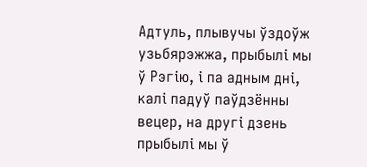Адтуль, плывучы ўздоўж узьбярэжжа, прыбылі мы ў Рэгію, і па адным дні, калі падуў паўдзённы вецер, на другі дзень прыбылі мы ў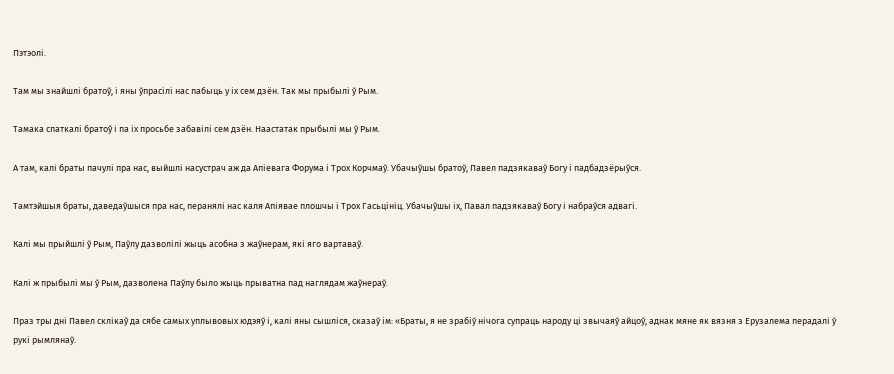Пэтэолі.

Там мы знайшлі братоў, і яны ўпрасілі нас пабыць у іх сем дзён. Так мы прыбылі ў Рым.

Тамака спаткалі братоў і па іх просьбе забавілі сем дзён. Наастатак прыбылі мы ў Рым.

А там, калі браты пачулі пра нас, выйшлі насустрач аж да Апіевага Форума і Трох Корчмаў. Убачыўшы братоў, Павел падзякаваў Богу і падбадзёрыўся.

Тамтэйшыя браты, даведаўшыся пра нас, перанялі нас каля Апіявае плошчы і Трох Гасьцініц. Убачыўшы іх, Павал падзякаваў Богу і набраўся адвагі.

Калі мы прыйшлі ў Рым, Паўлу дазволілі жыць асобна з жаўнерам, які яго вартаваў.

Калі ж прыбылі мы ў Рым, дазволена Паўлу было жыць прыватна пад наглядам жаўнераў.

Праз тры дні Павел склікаў да сябе самых уплывовых юдэяў і, калі яны сышліся, сказаў ім: «Браты, я не зрабіў нічога супраць народу ці звычаяў айцоў, аднак мяне як вязня з Ерузалема перадалі ў рукі рымлянаў.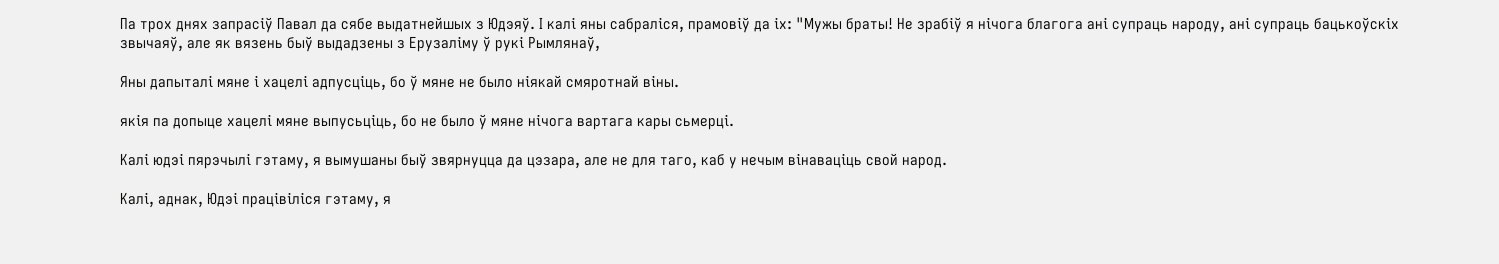Па трох днях запрасіў Павал да сябе выдатнейшых з Юдэяў. І калі яны сабраліся, прамовіў да іх: "Мужы браты! Не зрабіў я нічога благога ані супраць народу, ані супраць бацькоўскіх звычаяў, але як вязень быў выдадзены з Ерузаліму ў рукі Рымлянаў,

Яны дапыталі мяне і хацелі адпусціць, бо ў мяне не было ніякай смяротнай віны.

якія па допыце хацелі мяне выпусьціць, бо не было ў мяне нічога вартага кары сьмерці.

Калі юдэі пярэчылі гэтаму, я вымушаны быў звярнуцца да цэзара, але не для таго, каб у нечым вінаваціць свой народ.

Калі, аднак, Юдэі працівіліся гэтаму, я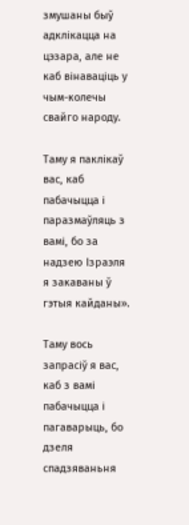змушаны быў адклікацца на цэзара, але не каб вінаваціць у чым-колечы свайго народу.

Таму я паклікаў вас, каб пабачыцца і паразмаўляць з вамі, бо за надзею Ізраэля я закаваны ў гэтыя кайданы».

Таму вось запрасіў я вас, каб з вамі пабачыцца і пагаварыць, бо дзеля спадзяваньня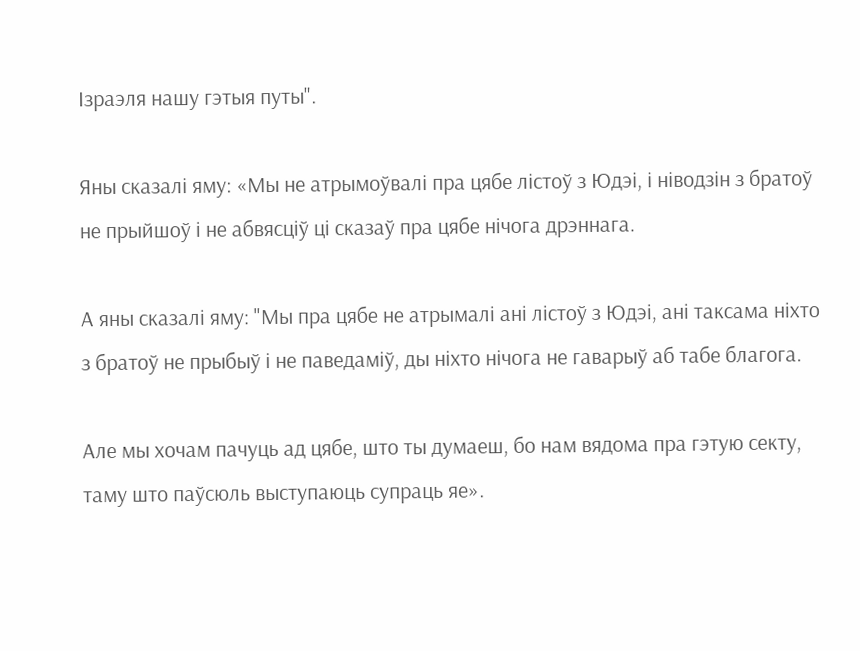Ізраэля нашу гэтыя путы".

Яны сказалі яму: «Мы не атрымоўвалі пра цябе лістоў з Юдэі, і ніводзін з братоў не прыйшоў і не абвясціў ці сказаў пра цябе нічога дрэннага.

А яны сказалі яму: "Мы пра цябе не атрымалі ані лістоў з Юдэі, ані таксама ніхто з братоў не прыбыў і не паведаміў, ды ніхто нічога не гаварыў аб табе благога.

Але мы хочам пачуць ад цябе, што ты думаеш, бо нам вядома пра гэтую секту, таму што паўсюль выступаюць супраць яе».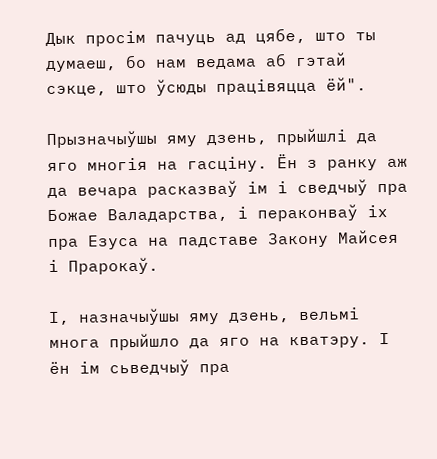Дык просім пачуць ад цябе, што ты думаеш, бо нам ведама аб гэтай сэкце, што ўсюды працівяцца ёй".

Прызначыўшы яму дзень, прыйшлі да яго многія на гасціну. Ён з ранку аж да вечара расказваў ім і сведчыў пра Божае Валадарства, і пераконваў іх пра Езуса на падставе Закону Майсея і Прарокаў.

І, назначыўшы яму дзень, вельмі многа прыйшло да яго на кватэру. І ён ім сьведчыў пра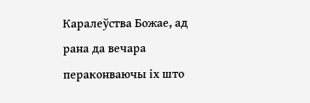Каралеўства Божае, ад рана да вечара пераконваючы іх што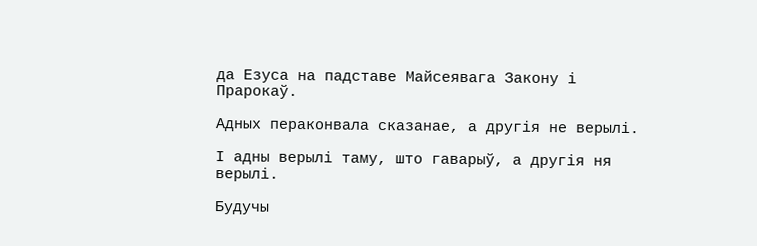да Езуса на падставе Майсеявага Закону і Прарокаў.

Адных пераконвала сказанае, а другія не верылі.

І адны верылі таму, што гаварыў, а другія ня верылі.

Будучы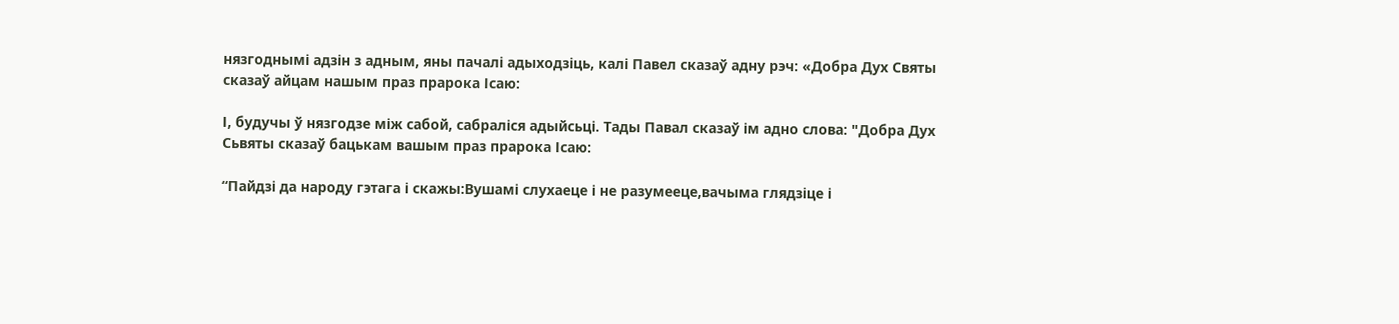нязгоднымі адзін з адным, яны пачалі адыходзіць, калі Павел сказаў адну рэч: «Добра Дух Святы сказаў айцам нашым праз прарока Ісаю:

І, будучы ў нязгодзе між сабой, сабраліся адыйсьці. Тады Павал сказаў ім адно слова: "Добра Дух Сьвяты сказаў бацькам вашым праз прарока Ісаю:

“Пайдзі да народу гэтага і скажы:Вушамі слухаеце і не разумееце,вачыма глядзіце і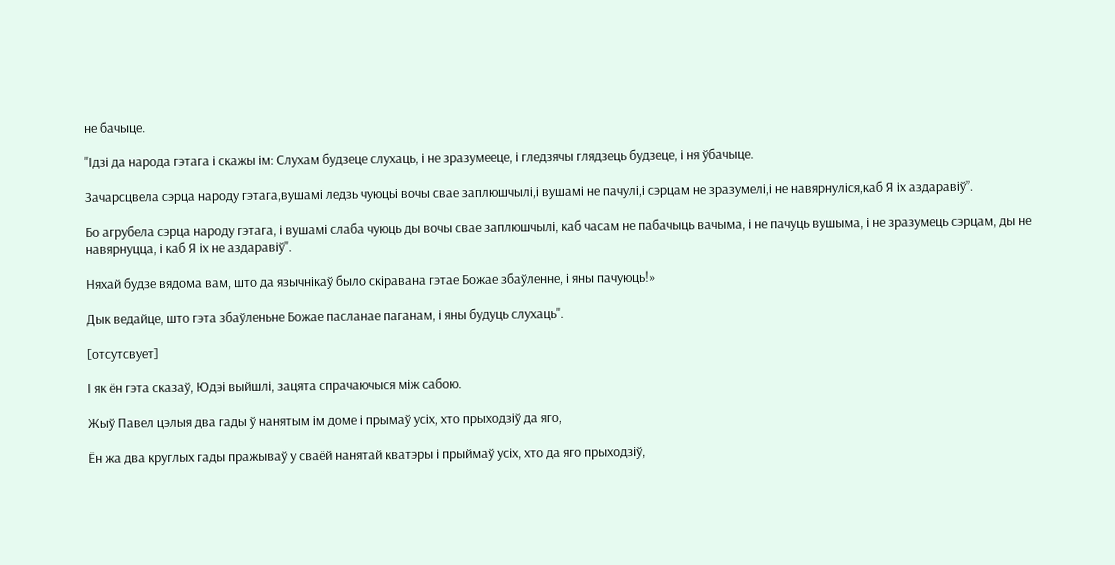не бачыце.

"Ідзі да народа гэтага і скажы ім: Слухам будзеце слухаць, і не зразумееце, і гледзячы глядзець будзеце, і ня ўбачыце.

Зачарсцвела сэрца народу гэтага,вушамі ледзь чуюцьі вочы свае заплюшчылі,і вушамі не пачулі,і сэрцам не зразумелі,і не навярнуліся,каб Я іх аздаравіў”.

Бо агрубела сэрца народу гэтага, і вушамі слаба чуюць ды вочы свае заплюшчылі, каб часам не пабачыць вачыма, і не пачуць вушыма, і не зразумець сэрцам, ды не навярнуцца, і каб Я іх не аздаравіў".

Няхай будзе вядома вам, што да язычнікаў было скіравана гэтае Божае збаўленне, і яны пачуюць!»

Дык ведайце, што гэта збаўленьне Божае пасланае паганам, і яны будуць слухаць".

[отсутсвует]

І як ён гэта сказаў, Юдэі выйшлі, зацята спрачаючыся між сабою.

Жыў Павел цэлыя два гады ў нанятым ім доме і прымаў усіх, хто прыходзіў да яго,

Ён жа два круглых гады пражываў у сваёй нанятай кватэры і прыймаў усіх, хто да яго прыходзіў,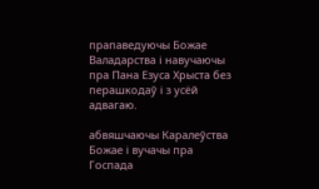прапаведуючы Божае Валадарства і навучаючы пра Пана Езуса Хрыста без перашкодаў і з усёй адвагаю.

абвяшчаючы Каралеўства Божае і вучачы пра Госпада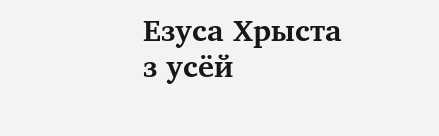Езуса Хрыста з усёй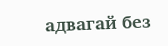адвагай без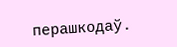перашкодаў.